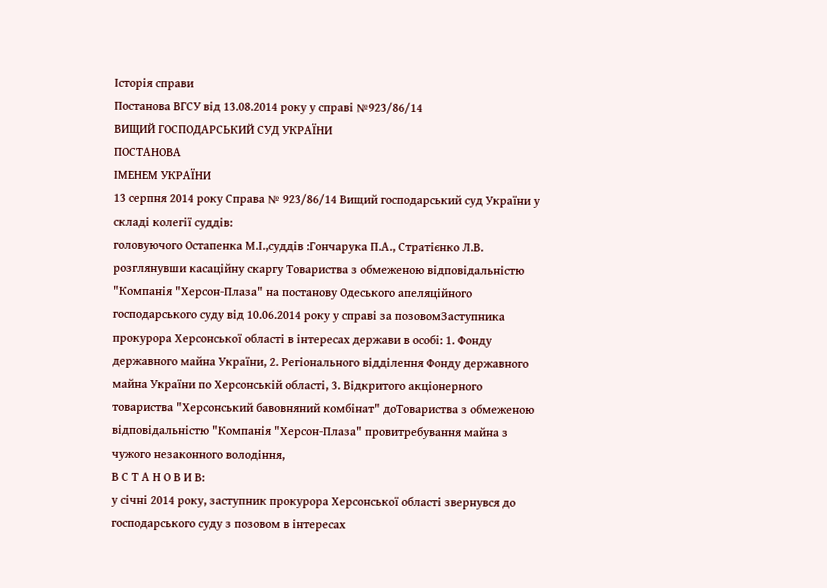Історія справи
Постанова ВГСУ від 13.08.2014 року у справі №923/86/14
ВИЩИЙ ГОСПОДАРСЬКИЙ СУД УКРАЇНИ
ПОСТАНОВА
ІМЕНЕМ УКРАЇНИ
13 серпня 2014 року Справа № 923/86/14 Вищий господарський суд України у складі колегії суддів:
головуючого Остапенка М.І.,суддів :Гончарука П.А., Стратієнко Л.В. розглянувши касаційну скаргу Товариства з обмеженою відповідальністю "Компанія "Херсон-Плаза" на постанову Одеського апеляційного господарського суду від 10.06.2014 року у справі за позовомЗаступника прокурора Херсонської області в інтересах держави в особі: 1. Фонду державного майна України, 2. Регіонального відділення Фонду державного майна України по Херсонській області, 3. Відкритого акціонерного товариства "Херсонський бавовняний комбінат" доТовариства з обмеженою відповідальністю "Компанія "Херсон-Плаза" провитребування майна з чужого незаконного володіння,
В С Т А Н О В И В:
у січні 2014 року, заступник прокурора Херсонської області звернувся до господарського суду з позовом в інтересах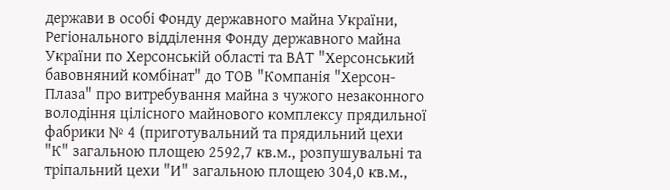держави в особі Фонду державного майна України, Регіонального відділення Фонду державного майна України по Херсонській області та ВАТ "Херсонський бавовняний комбінат" до ТОВ "Компанія "Херсон-Плаза" про витребування майна з чужого незаконного володіння цілісного майнового комплексу прядильної фабрики № 4 (приготувальний та прядильний цехи "К" загальною площею 2592,7 кв.м., розпушувальні та тріпальний цехи "И" загальною площею 304,0 кв.м.,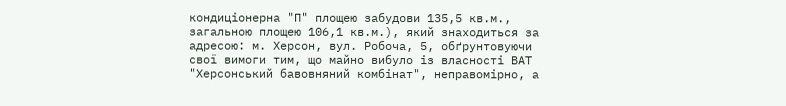кондиціонерна "П" площею забудови 135,5 кв.м., загальною площею 106,1 кв.м.), який знаходиться за адресою: м. Херсон, вул. Робоча, 5, обґрунтовуючи свої вимоги тим, що майно вибуло із власності ВАТ "Херсонський бавовняний комбінат", неправомірно, а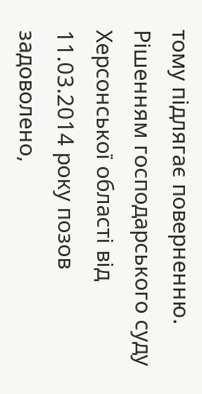тому підлягає поверненню.
Рішенням господарського суду Херсонської області від 11.03.2014 року позов задоволено,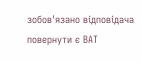зобов'язано відповідача повернути є ВАТ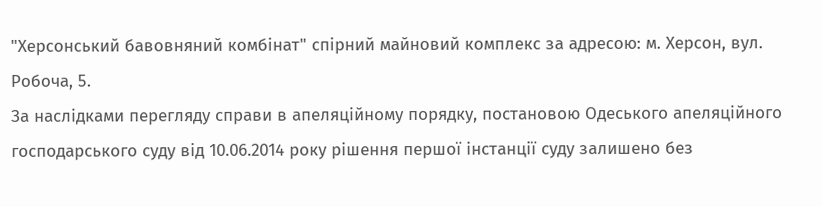"Херсонський бавовняний комбінат" спірний майновий комплекс за адресою: м. Херсон, вул. Робоча, 5.
За наслідками перегляду справи в апеляційному порядку, постановою Одеського апеляційного господарського суду від 10.06.2014 року рішення першої інстанції суду залишено без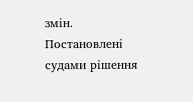змін.
Постановлені судами рішення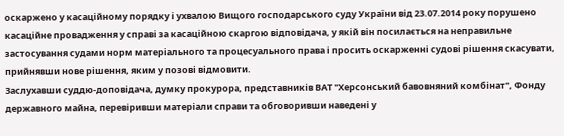оскаржено у касаційному порядку і ухвалою Вищого господарського суду України від 23.07.2014 року порушено касаційне провадження у справі за касаційною скаргою відповідача, у якій він посилається на неправильне застосування судами норм матеріального та процесуального права і просить оскарженні судові рішення скасувати, прийнявши нове рішення, яким у позові відмовити.
Заслухавши суддю-доповідача, думку прокурора, представників ВАТ "Херсонський бавовняний комбінат", Фонду державного майна, перевіривши матеріали справи та обговоривши наведені у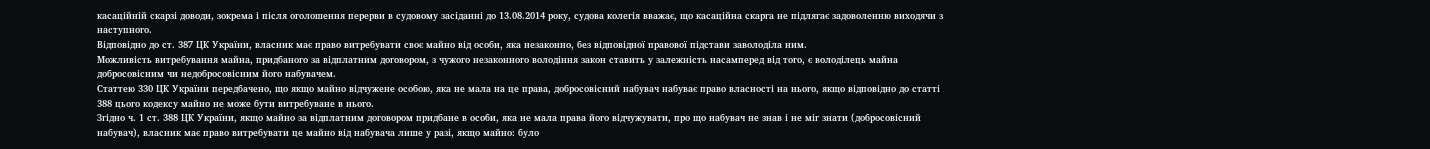касаційній скарзі доводи, зокрема і після оголошення перерви в судовому засіданні до 13.08.2014 року, судова колегія вважає, що касаційна скарга не підлягає задоволенню виходячи з наступного.
Відповідно до ст. 387 ЦК України, власник має право витребувати своє майно від особи, яка незаконно, без відповідної правової підстави заволоділа ним.
Можливість витребування майна, придбаного за відплатним договором, з чужого незаконного володіння закон ставить у залежність насамперед від того, є володілець майна добросовісним чи недобросовісним його набувачем.
Статтею 330 ЦК України передбачено, що якщо майно відчужене особою, яка не мала на це права, добросовісний набувач набуває право власності на нього, якщо відповідно до статті 388 цього кодексу майно не може бути витребуване в нього.
Згідно ч. 1 ст. 388 ЦК України, якщо майно за відплатним договором придбане в особи, яка не мала права його відчужувати, про що набувач не знав і не міг знати (добросовісний набувач), власник має право витребувати це майно від набувача лише у разі, якщо майно: було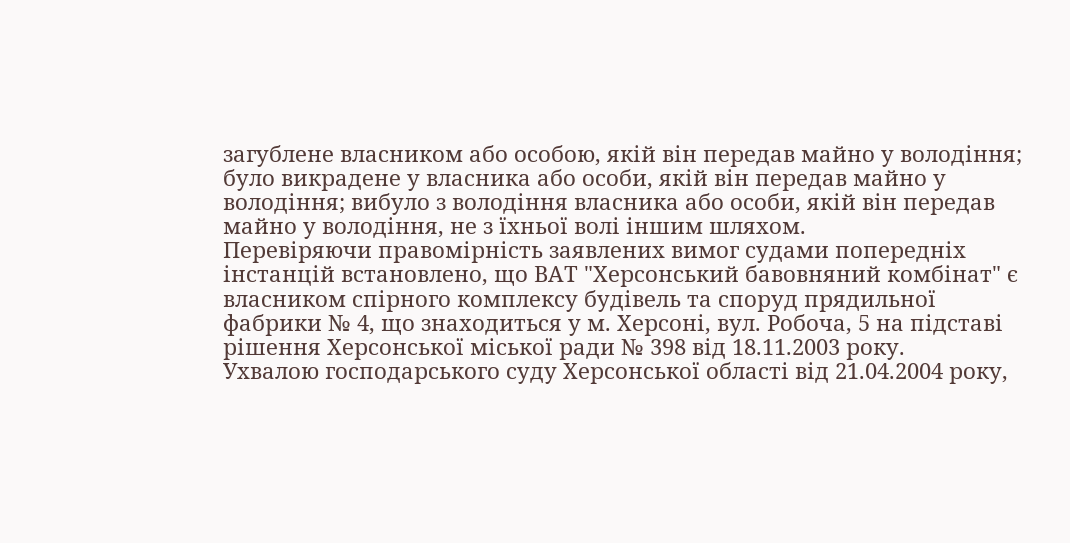загублене власником або особою, якій він передав майно у володіння; було викрадене у власника або особи, якій він передав майно у володіння; вибуло з володіння власника або особи, якій він передав майно у володіння, не з їхньої волі іншим шляхом.
Перевіряючи правомірність заявлених вимог судами попередніх інстанцій встановлено, що ВАТ "Херсонський бавовняний комбінат" є власником спірного комплексу будівель та споруд прядильної фабрики № 4, що знаходиться у м. Херсоні, вул. Робоча, 5 на підставі рішення Херсонської міської ради № 398 від 18.11.2003 року.
Ухвалою господарського суду Херсонської області від 21.04.2004 року,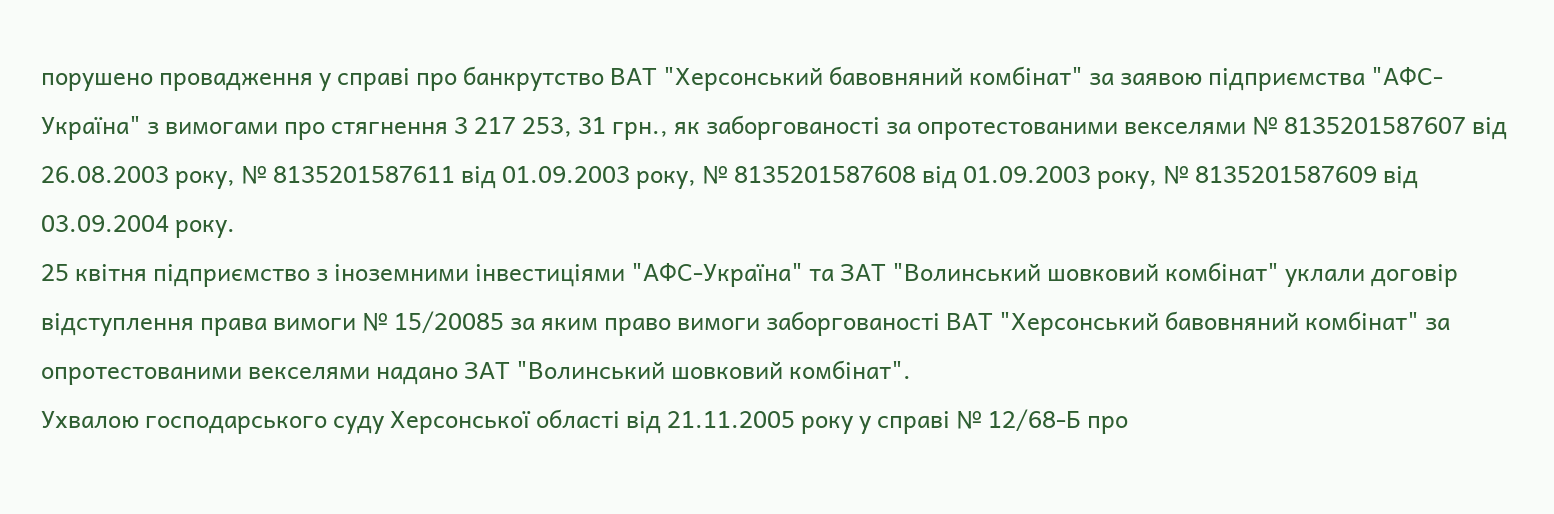порушено провадження у справі про банкрутство ВАТ "Херсонський бавовняний комбінат" за заявою підприємства "АФС-Україна" з вимогами про стягнення 3 217 253, 31 грн., як заборгованості за опротестованими векселями № 8135201587607 від 26.08.2003 року, № 8135201587611 від 01.09.2003 року, № 8135201587608 від 01.09.2003 року, № 8135201587609 від 03.09.2004 року.
25 квітня підприємство з іноземними інвестиціями "АФС-Україна" та ЗАТ "Волинський шовковий комбінат" уклали договір відступлення права вимоги № 15/20085 за яким право вимоги заборгованості ВАТ "Херсонський бавовняний комбінат" за опротестованими векселями надано ЗАТ "Волинський шовковий комбінат".
Ухвалою господарського суду Херсонської області від 21.11.2005 року у справі № 12/68-Б про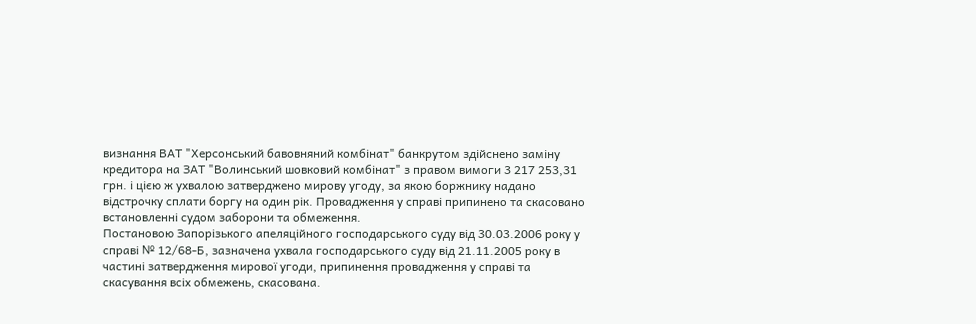визнання ВАТ "Херсонський бавовняний комбінат" банкрутом здійснено заміну кредитора на ЗАТ "Волинський шовковий комбінат" з правом вимоги 3 217 253,31 грн. і цією ж ухвалою затверджено мирову угоду, за якою боржнику надано відстрочку сплати боргу на один рік. Провадження у справі припинено та скасовано встановленні судом заборони та обмеження.
Постановою Запорізького апеляційного господарського суду від 30.03.2006 року у справі № 12/68-Б, зазначена ухвала господарського суду від 21.11.2005 року в частині затвердження мирової угоди, припинення провадження у справі та скасування всіх обмежень, скасована.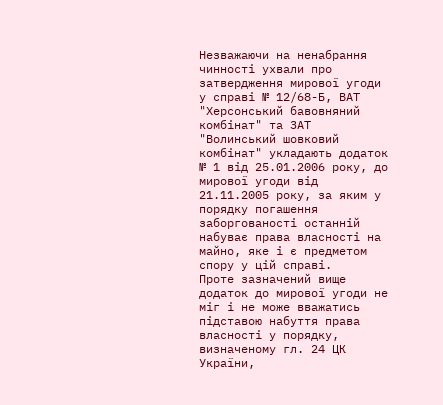Незважаючи на ненабрання чинності ухвали про затвердження мирової угоди у справі № 12/68-Б, ВАТ "Херсонський бавовняний комбінат" та ЗАТ "Волинський шовковий комбінат" укладають додаток № 1 від 25.01.2006 року, до мирової угоди від 21.11.2005 року, за яким у порядку погашення заборгованості останній набуває права власності на майно, яке і є предметом спору у цій справі.
Проте зазначений вище додаток до мирової угоди не міг і не може вважатись підставою набуття права власності у порядку, визначеному гл. 24 ЦК України,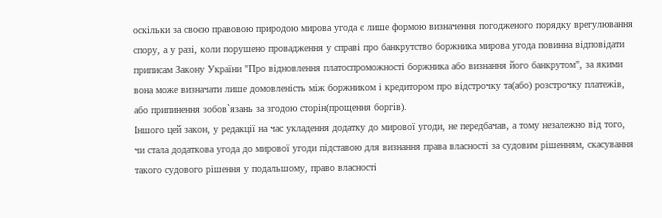оскільки за своєю правовою природою мирова угода є лише формою визначення погодженого порядку врегулювання спору, а у разі, коли порушено провадження у справі про банкрутство боржника мирова угода повинна відповідати приписам Закону України "Про відновлення платоспроможності боржника або визнання його банкрутом", за якими вона може визначати лише домовленість між боржником і кредитором про відстрочку та(або) розстрочку платежів, або припинення зобов`язань за згодою сторін(прощення боргів).
Іншого цей закон, у редакції на час укладення додатку до мирової угоди, не передбачав, а тому незалежно від того, чи стала додаткова угода до мирової угоди підставою для визнання права власності за судовим рішенням, скасування такого судового рішення у подальшому, право власності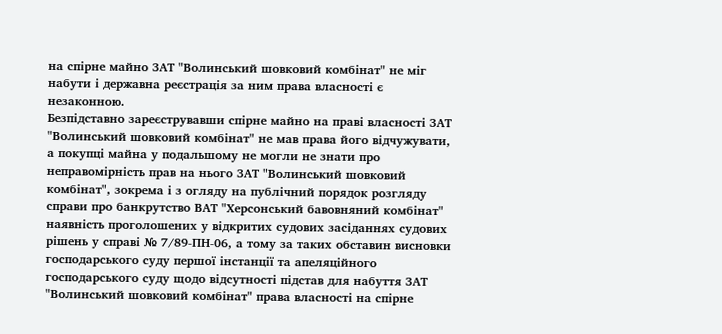на спірне майно ЗАТ "Волинський шовковий комбінат" не міг набути і державна реєстрація за ним права власності є незаконною.
Безпідставно зареєструвавши спірне майно на праві власності ЗАТ "Волинський шовковий комбінат" не мав права його відчужувати, а покупці майна у подальшому не могли не знати про неправомірність прав на нього ЗАТ "Волинський шовковий комбінат", зокрема і з огляду на публічний порядок розгляду справи про банкрутство ВАТ "Херсонський бавовняний комбінат" наявність проголошених у відкритих судових засіданнях судових рішень у справі № 7/89-ПН-06, а тому за таких обставин висновки господарського суду першої інстанції та апеляційного господарського суду щодо відсутності підстав для набуття ЗАТ "Волинський шовковий комбінат" права власності на спірне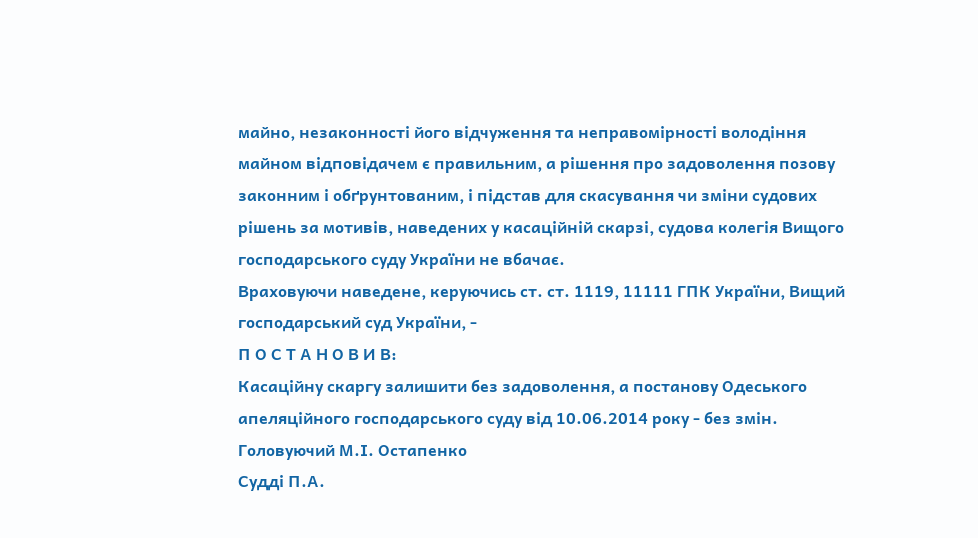майно, незаконності його відчуження та неправомірності володіння майном відповідачем є правильним, а рішення про задоволення позову законним і обґрунтованим, і підстав для скасування чи зміни судових рішень за мотивів, наведених у касаційній скарзі, судова колегія Вищого господарського суду України не вбачає.
Враховуючи наведене, керуючись ст. ст. 1119, 11111 ГПК України, Вищий господарський суд України, -
П О С Т А Н О В И В:
Касаційну скаргу залишити без задоволення, а постанову Одеського апеляційного господарського суду від 10.06.2014 року - без змін.
Головуючий М.І. Остапенко
Судді П.А.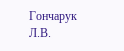Гончарук
Л.В.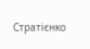Стратієнко